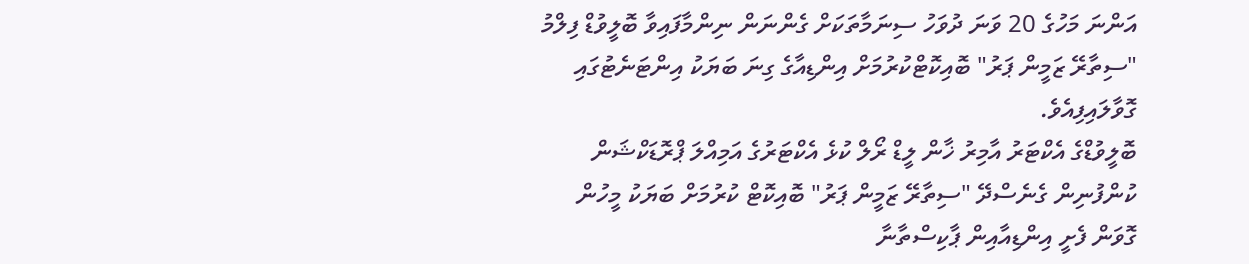އަންނަ މަހުގެ 20 ވަނަ ދުވަހު ސިނަމާތަކަށް ގެންނަން ނިންމާފައިވާ ބޮލީވުޑް ފިލްމު "ސިތާރޭ ޒަމީން ޕަރު" ބޮއިކޮޓްކުރުމަށް އިންޑިއާގެ ގިނަ ބަޔަކު އިންޓަނެޓުގައި ގޮވާލައިފިއެވެ.
ބޮލީވުޑްގެ އެކްޓަރު އާމިރު ޚާން ލީޑް ރޯލް ކުޅެ އެކްޓަރުގެ އަމިއްލަ ޕްރޮޑަކްޝަން ކުންފުނިން ގެނެސްދޭ "ސިތާރޭ ޒަމީން ޕަރު" ބޮއިކޮޓް ކުރުމަށް ބަޔަކު މީހުން ގޮވަން ފެށީ އިންޑިއާއިން ޕާކިސްތާނާ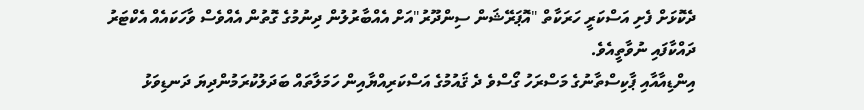ދެކޮޅަށް ފެށި އަސްކަރީ ހަރަކާތް "އޮޕަރޭޝަން ސިންދޫރު"އަށް އެއްބާރުލުން ދިނުމުގެ ގޮތުން އެއްވެސް ވާހަކައެއް އެކްޓަރު ދައްކާފައި ނުވާތީއެވެ.
އިންޑިއާއާއި ޕާކިސްތާނުގެ މަސްރަހު ގޯސްވެ ދެ ޤައުމުގެ އަސްކަރިއްޔާއިން ހަމަލާތައް ބަދަލުކުރަމުންދިޔަ ދަނޑިވަޅު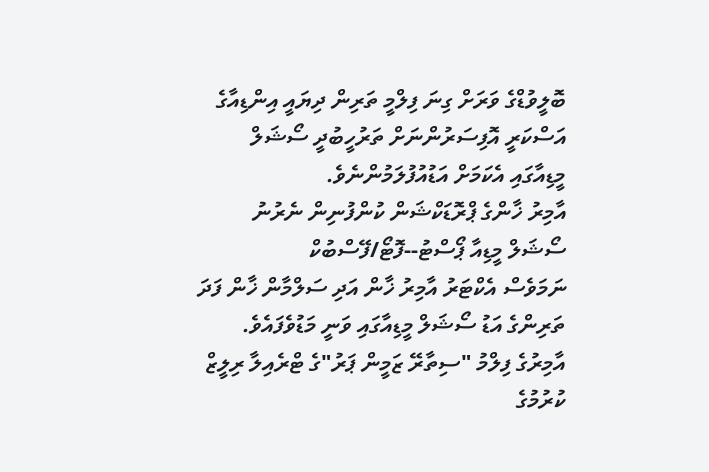ބޮލީވުޑްގެ ވަރަށް ގިނަ ފިލްމީ ތަރިން ދިޔައީ އިންޑިއާގެ އަސްކަރީ އޮފިސަރުންނަށް ތަރުހީބުދީ ސޯޝަލް މީޑިއާގައި އެކަމަށް އަޑުއުފުލަމުންނެވެ.
އާމިރު ޚާންގެ ޕްރޮޑަކްޝަން ކުންފުނިން ނެރުނު ސޯޝަލް މީޑިއާ ޕޯސްޓު--ފޮޓޯ/ފޭސްބުކް
ނަމަވެސް އެކްޓަރު އާމިރު ޚާން އަދި ސަލްމާން ޚާން ފަދަ ތަރިންގެ އަޑު ސޯޝަލް މީޑިއާގައި ވަނީ މަޑުވެފައެވެ. އާމިރުގެ ފިލްމު "ސިތާރޭ ޒަމީން ޕަރު"ގެ ޓްރެއިލާ ރިލީޒް ކުރުމުގެ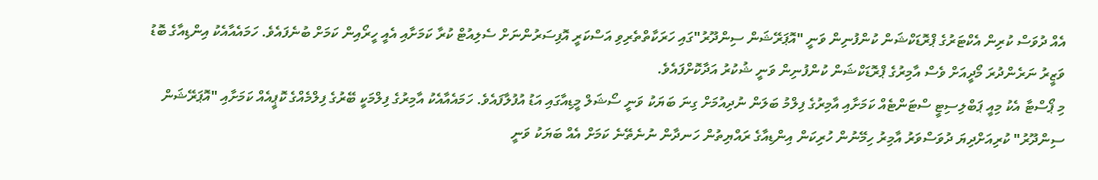އެއް ދުވަސް ކުރިން އެކްޓަރުގެ ޕްރޮޑަކްޝަން ކުންފުނިން ވަނީ "އޮޕަރޭޝަން ސިންދޫރު"ގައި ހަރަކާތްތެރިވި އަސްކަރީ އޮފިސަރުންނަށް ސެލިއުޓް ކުރާ ކަމަށާއި އެއީ ހީރޯއިން ކަމަށް ބުނެފައެވެ. ހަމައެއާއެކު އިންޑިއާގެ ބޮޑު ވަޒީރު ނަރެންދުރަ މޯދީއަށް ވެސް އާމިރުގެ ޕްރޮޑަކްޝަން ކުންފުނިން ވަނީ ޝުކުރު އަދާކޮށްފައެވެ.
މި ޕޯސްޓާ އެކު މިއީ ޕަބްލިސިޓީ ސްޓަންޓެއް ކަމަށާއި އާމިރުގެ ފިލްމު ބަލަން ނުދިއުމަށް ގިނަ ބަޔަކު ވަނީ ސޯޝަލް މީޑިއާގައި އަޑު އުފުލާފައެވެ. ހަމައެއާއެކު އާމިރުގެ ފިލްމަކީ ބޭރުގެ ފިލްމެއްގެ ކޮޕީއެއް ކަމަށާއި "އޮޕަރޭޝަން ސިންދޫރު" ކުރިއަށްދިޔަ ދުވަސްވަރު އާމިރު ހިމޭނުން ހުރިކަން އިންޑިއާގެ ރައްޔިތުން ހަނދާން ނުނެތޭނެ ކަމަށް އެއް ބަޔަކު ވަނީ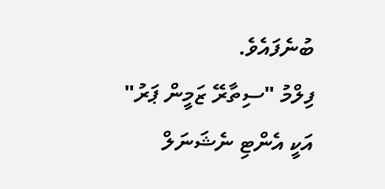ބުނެފައެވެ.
ފިލްމު "ސިތާރޭ ޒަމީން ޕަރު" އަކީ އެންޓި ނެޝަނަލް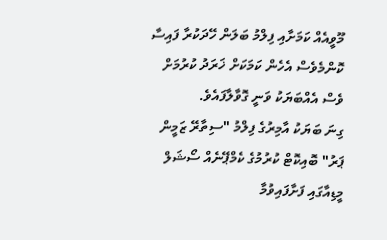މޫވީއެއް ކަމަށާއި ފިލްމު ބަލަން ހޭދަކުރާ ފައިސާ ކޮންމެވެސް އެހެން ކަމަކަށް ޚަރަދު ކުރުމަށް ވެސް އެއްބަޔަކު ވަނީ ގޮވާލާފައެވެ.
ގިނަ ބަޔަކު އާމިރުގެ ފިލްމު "ސިތާރޭ ޒަމީން ޕަރު" ބޮއިކޮޓް ކުރުމުގެ ކެމްޕޭނެއް ސޯޝަލް މީޑިއާގައި ފަށާފައިވުމާ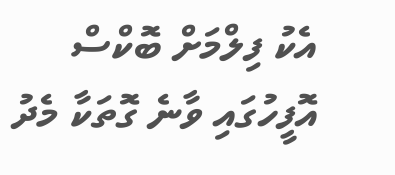އެކު ފިލްމަށް ބޮކްސް އޮފީހުގައި ވާނެ ގޮތަކާ މެދު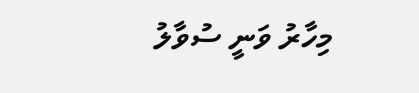މިހާރު ވަނީ ސުވާލު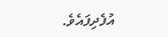އުފެދިފައެވެ.